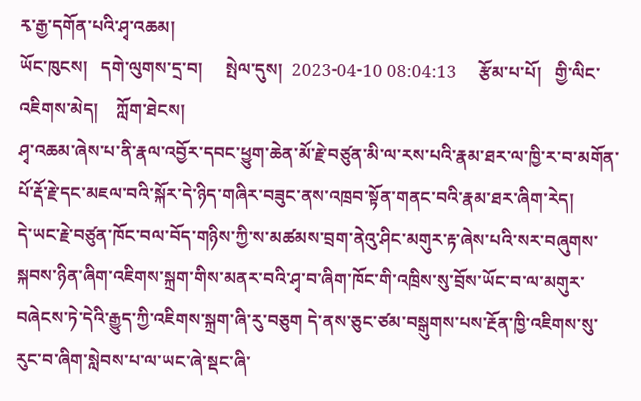རྭ་རྒྱ་དགོན་པའི་ཤྭ་འཆམ།
ཡོང་ཁུངས།   དགེ་ལུགས་དྲ་བ།     སྤེལ་དུས།  2023-04-10 08:04:13     རྩོམ་པ་པོ།   གྱི་ལིང་འཇིགས་མེད།    ཀློག་ཐེངས།
ཤྭ་འཆམ་ཞེས་པ་ནི་རྣལ་འབྱོར་དབང་ཕྱུག་ཆེན་མོ་རྗེ་བཙུན་མི་ལ་རས་པའི་རྣམ་ཐར་ལ་ཁྱི་ར་བ་མགོན་པོ་རྡོ་རྗེ་དང་མཇལ་བའི་སྐོར་དེ་ཉིད་གཞིར་བཟུང་ནས་འཁྲབ་སྟོན་གནང་བའི་རྣམ་ཐར་ཞིག་རེད།
དེ་ཡང་རྗེ་བཙུན་ཁོང་བལ་བོད་གཉིས་ཀྱི་ས་མཚམས་བྲག་ནེའུ་ཤིང་མགུར་རྟ་ཞེས་པའི་སར་བཞུགས་སྐབས་ཉིན་ཞིག་འཇིགས་སྐྲག་གིས་མནར་བའི་ཤྭ་བ་ཞིག་ཁོང་གི་འཁྲིས་སུ་བྲོས་ཡོང་བ་ལ་མགུར་བཞེངས་ཏེ་དེའི་རྒྱུད་ཀྱི་འཇིགས་སྐྲག་ཞི་རུ་བཅུག དེ་ནས་ཅུང་ཙམ་བསྒུགས་པས་རྔོན་ཁྱི་འཇིགས་སུ་རུང་བ་ཞིག་སླེབས་པ་ལ་ཡང་ཞེ་སྡང་ཞི་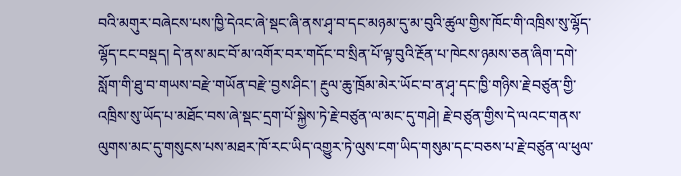བའི་མགུར་བཞེངས་པས་ཁྱི་དེའང་ཞེ་སྡང་ཞི་ནས་ཤྭ་བ་དང་མཉམ་དུ་མ་བུའི་ཚུལ་གྱིས་ཁོང་གི་འཁྲིས་སུ་ལྷོད་ལྷོད་ངང་བསྡད། དེ་ནས་མང་བོ་མ་འགོར་བར་གདོང་བ་སྲིན་པོ་ལྟ་བུའི་རྔོན་པ་ཁེངས་ཉམས་ཅན་ཞིག་དགེ་སློག་གི་ཐུ་བ་གཡས་བརྫེ་གཡོན་བརྫེ་བྱས་ཤིང་། རྔུལ་ཆུ་ཁྲོམ་མེར་ཡོང་བ་ན་ཤྭ་དང་ཁྱི་གཉིས་རྗེ་བཙུན་གྱི་འཁྲིས་སུ་ཡོད་པ་མཐོང་བས་ཞེ་སྡང་དྲག་པོ་སྐྱེས་ཏེ་རྗེ་བཙུན་ལ་མང་དུ་གཤེ། རྗེ་བཙུན་གྱིས་དེ་ལའང་གནས་ལུགས་མང་དུ་གསུངས་པས་མཐར་ཁོ་རང་ཡིད་འགྱུར་ཏེ་ལུས་ངག་ཡིད་གསུམ་དང་བཅས་པ་རྗེ་བཙུན་ལ་ཕུལ་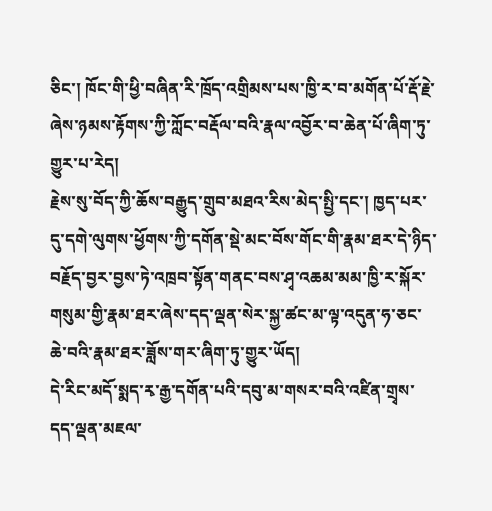ཅིང་། ཁོང་གི་ཕྱི་བཞིན་རི་ཁྲོད་འགྲིམས་པས་ཁྱི་ར་བ་མགོན་པོ་རྡོ་རྗེ་ཞེས་ཉམས་རྟོགས་ཀྱི་ཀློང་བརྡོལ་བའི་རྣལ་འབྱོར་བ་ཆེན་པོ་ཞིག་ཏུ་གྱུར་པ་རེད།
རྗེས་སུ་བོད་ཀྱི་ཆོས་བརྒྱུད་གྲུབ་མཐའ་རིས་མེད་སྤྱི་དང་། ཁྱད་པར་དུ་དགེ་ལུགས་ཕྱོགས་ཀྱི་དགོན་སྡེ་མང་བོས་གོང་གི་རྣམ་ཐར་དེ་ཉིད་བརྗོད་བྱར་བྱས་ཏེ་འཁྲབ་སྟོན་གནང་བས་ཤྭ་འཆམ་མམ་ཁྱི་ར་སྐོར་གསུམ་གྱི་རྣམ་ཐར་ཞེས་དད་ལྡན་སེར་སྐྱ་ཚང་མ་ལྟ་འདུན་ཧ་ཅང་ཆེ་བའི་རྣམ་ཐར་ཟློས་གར་ཞིག་ཏུ་གྱུར་ཡོད།
དེ་རིང་མདོ་སྨད་རྭ་རྒྱ་དགོན་པའི་དབུ་མ་གསར་བའི་འཛིན་གྲྭས་དད་ལྡན་མཇལ་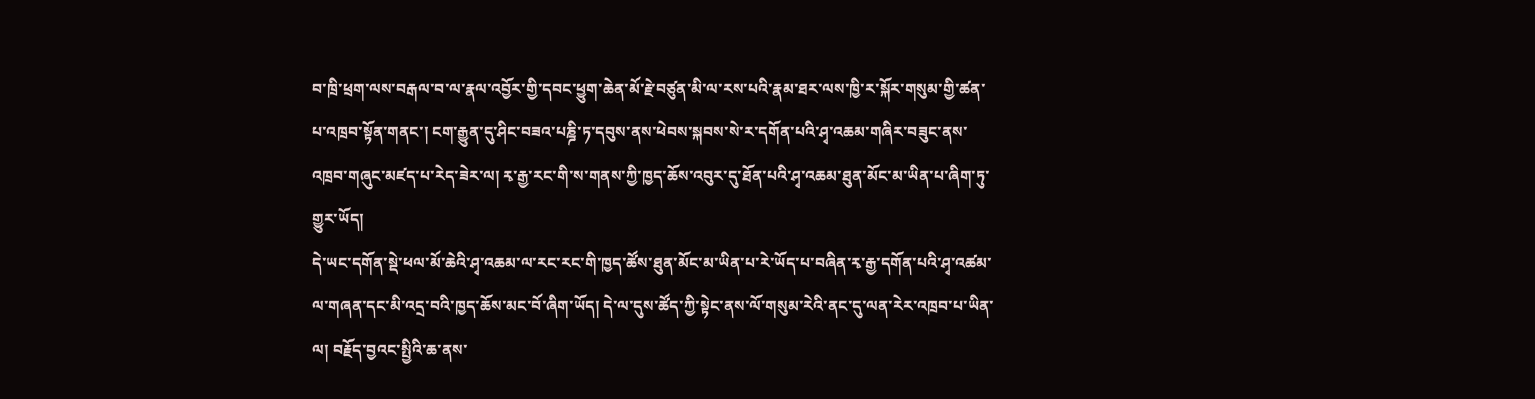བ་ཁྲི་ཕྲག་ལས་བརྒལ་བ་ལ་རྣལ་འབྱོར་གྱི་དབང་ཕྱུག་ཆེན་མོ་རྗེ་བཙུན་མི་ལ་རས་པའི་རྣམ་ཐར་ལས་ཁྱི་ར་སྐོར་གསུམ་གྱི་ཚན་པ་འཁྲབ་སྟོན་གནང་། ངག་རྒྱུན་དུ་ཤིང་བཟའ་པཎྜི་ཏ་དབུས་ནས་ཕེབས་སྐབས་སེ་ར་དགོན་པའི་ཤྭ་འཆམ་གཞིར་བཟུང་ནས་འཁྲབ་གཞུང་མཛད་པ་རེད་ཟེར་ལ། རྭ་རྒྱ་རང་གི་ས་གནས་ཀྱི་ཁྱད་ཆོས་འབུར་དུ་ཐོན་པའི་ཤྭ་འཆམ་ཐུན་མོང་མ་ཡིན་པ་ཞིག་ཏུ་གྱུར་ཡོད།
དེ་ཡང་དགོན་སྡེ་ཕལ་མོ་ཆེའི་ཤྭ་འཆམ་ལ་རང་རང་གི་ཁྱད་ཚོས་ཐུན་མོང་མ་ཡིན་པ་རེ་ཡོད་པ་བཞིན་རྭ་རྒྱ་དགོན་པའི་ཤྭ་འཚམ་ལ་གཞན་དང་མི་འདྲ་བའི་ཁྱད་ཆོས་མང་བོ་ཞིག་ཡོད། དེ་ལ་དུས་ཚོད་ཀྱི་སྟེང་ནས་ལོ་གསུམ་རེའི་ནང་དུ་ལན་རེར་འཁྲབ་པ་ཡིན་ལ། བརྗོད་བྱའང་སྤྱིའི་ཆ་ནས་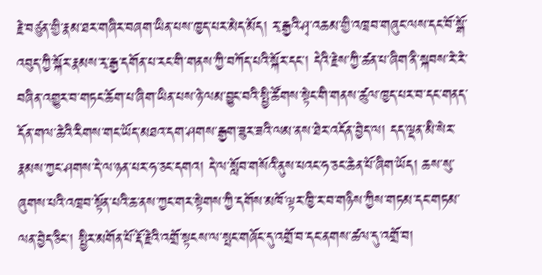རྗེ་བཙུན་གྱི་རྣམ་ཐར་གཞིར་བཞག་ཡིན་པས་ཁྱད་པར་མེད་མོད། རྭ་རྒྱའི་ཤྭ་འཆམ་གྱི་འཁྲབ་གཞུང་ལས་དང་བོ་སྒོ་འབུད་ཀྱི་སྐོར་རྣམས་རྭ་རྒྱ་དགོན་པ་རང་གི་གནས་ཀྱི་བཀོད་པའི་སྐོར་དང་། དེའི་རྗེས་ཀྱི་ཚན་པ་ཞིག་ནི་སྐབས་རེ་རེ་བཞིན་འགྱུར་བ་གཏང་ཆོག་པ་ཞིག་ཡིན་པས་ཉེ་ལམ་བྱུང་བའི་སྤྱི་ཚོགས་སྟེང་གི་གནས་ཚུལ་ཁྱད་པར་བ་དང་གནད་དོན་གལ་ཆེའི་རིགས་གང་ཡོད་མཐའ་དག་ཤགས་རྒྱག་ཟུར་ཟའི་ལམ་ནས་ཐེར་འདོན་བྱེད་ལ། དད་ལྡན་མི་སེར་རྣམས་ཀྱང་ཤགས་དེ་ལ་ཉན་པར་ཧ་ཅང་དགའ། དེ་ལ་སློབ་གསོའི་ནུས་པའང་ཧ་ཅང་ཆེན་པོ་ཞིག་ཡོད། ཆས་སུ་ཞུགས་པའི་འཁྲབ་སྟོན་པའི་ཆ་ནས་ཀྱང་གར་སྟེགས་ཀྱི་དགོས་མཁོ་ལྟར་ཁྱི་ར་བ་གཉིས་ཀྱིས་གཏམ་དང་གཏམ་ལན་བྱེད་ཅིང་། སྤྱིར་མགོན་པོ་རྡོ་རྗེའི་འགྲོ་སྟངས་ལ་སྤང་གཞོང་དུ་འགྲོ་བ་དང་ནགས་ཚལ་དུ་འགྲོ་བ།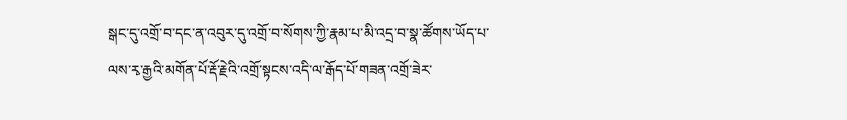སྒང་དུ་འགྲོ་བ་དང་ན་འབུར་དུ་འགྲོ་བ་སོགས་ཀྱི་རྣམ་པ་མི་འདྲ་བ་སྣ་ཚོགས་ཡོད་པ་ལས་རྭ་རྒྱའི་མགོན་པོ་རྡོ་རྗེའི་འགྲོ་སྟངས་འདི་ལ་རྒོད་པོ་གཟན་འགྲོ་ཟེར་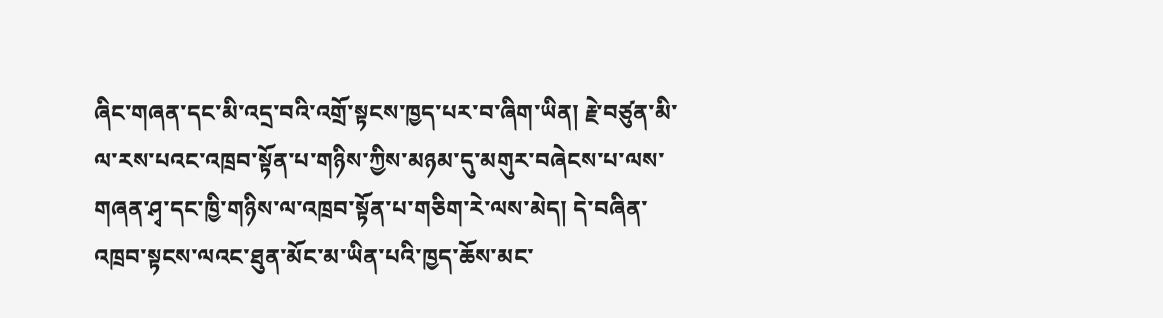ཞིང་གཞན་དང་མི་འདྲ་བའི་འགྲོ་སྟངས་ཁྱད་པར་བ་ཞིག་ཡིན། རྗེ་བཙུན་མི་ལ་རས་པའང་འཁྲབ་སྟོན་པ་གཉིས་ཀྱིས་མཉམ་དུ་མགུར་བཞེངས་པ་ལས་གཞན་ཤྭ་དང་ཁྱི་གཉིས་ལ་འཁྲབ་སྟོན་པ་གཅིག་རེ་ལས་མེད། དེ་བཞིན་འཁྲབ་སྟངས་ལའང་ཐུན་མོང་མ་ཡིན་པའི་ཁྱད་ཆོས་མང་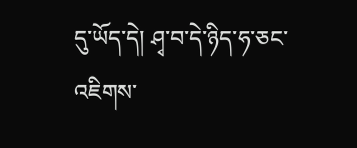དུ་ཡོད་དེ། ཤྭ་བ་དེ་ཉིད་ཧ་ཅང་འཇིགས་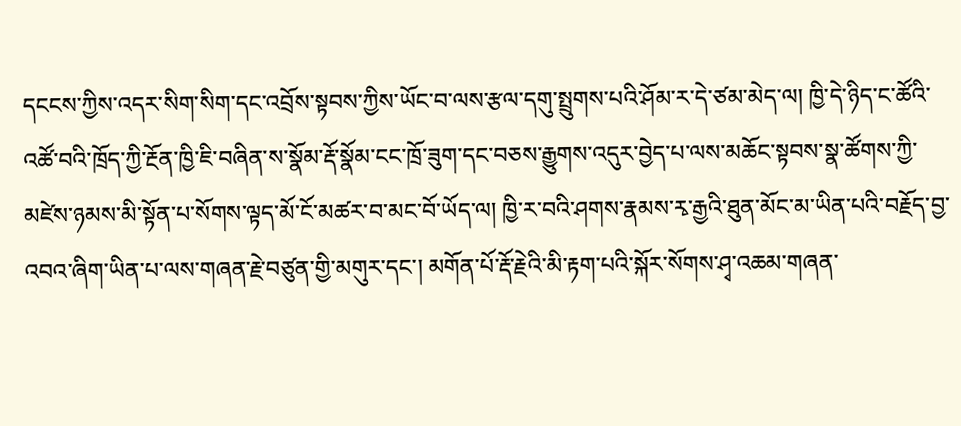དངངས་ཀྱིས་འདར་སིག་སིག་དང་འབྲོས་སྟབས་ཀྱིས་ཡོང་བ་ལས་རྩལ་དགུ་སྤྲུགས་པའི་ཤོམ་ར་དེ་ཙམ་མེད་ལ། ཁྱི་དེ་ཉིད་ང་ཚོའི་འཚོ་བའི་ཁྲོད་ཀྱི་རྔོན་ཁྱི་ཇི་བཞིན་ས་སྣོམ་རྡོ་སྣོམ་ངང་ཁྲོ་ཟུག་དང་བཅས་རྒྱུགས་འདུར་བྱེད་པ་ལས་མཆོང་སྟབས་སྣ་ཚོགས་ཀྱི་མཛེས་ཉམས་མི་སྟོན་པ་སོགས་ལྟད་མོ་ངོ་མཚར་བ་མང་བོ་ཡོད་ལ། ཁྱི་ར་བའི་ཤགས་རྣམས་རྭ་རྒྱའི་ཐུན་མོང་མ་ཡིན་པའི་བརྗོད་བྱ་འབའ་ཞིག་ཡིན་པ་ལས་གཞན་རྗེ་བཙུན་གྱི་མགུར་དང་། མགོན་པོ་རྡོ་རྗེའི་མི་རྟག་པའི་སྐོར་སོགས་ཤྭ་འཆམ་གཞན་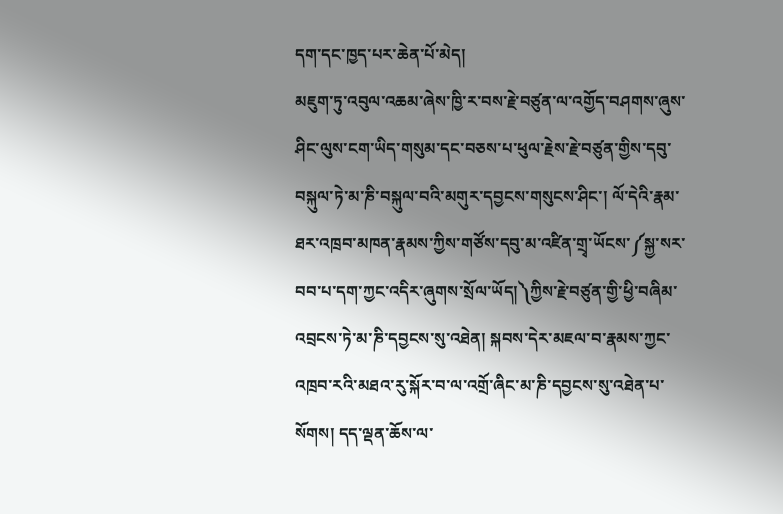དག་དང་ཁྱད་པར་ཆེན་པོ་མེད།
མཇུག་ཏུ་འབུལ་འཆམ་ཞེས་ཁྱི་ར་བས་རྗེ་བཙུན་ལ་འགྱོད་བཤགས་ཞུས་ཤིང་ལུས་ངག་ཡིད་གསུམ་དང་བཅས་པ་ཕུལ་རྗེས་རྗེ་བཙུན་གྱིས་དབུ་བསྐུལ་ཏེ་མ་ཎི་བསྐུལ་བའི་མགུར་དབྱངས་གསུངས་ཤིང་། ལོ་དེའི་རྣམ་ཐར་འཁྲབ་མཁན་རྣམས་ཀྱིས་གཙོས་དབུ་མ་འཛིན་གྲྭ་ཡོངས་༼སྐྱ་སར་བབ་པ་དག་ཀྱང་འདིར་ཞུགས་སྲོལ་ཡོད།༽ཀྱིས་རྗེ་བཙུན་གྱི་ཕྱི་བཞིམ་འབྲངས་ཏེ་མ་ཎི་དབྱངས་སུ་འཐེན། སྐབས་དེར་མཇལ་བ་རྣམས་ཀྱང་འཁྲབ་རའི་མཐའ་རུ་སྐོར་བ་ལ་འགྲོ་ཞིང་མ་ཎི་དབྱངས་སུ་འཐེན་པ་སོགས། དད་ལྡན་ཆོས་ལ་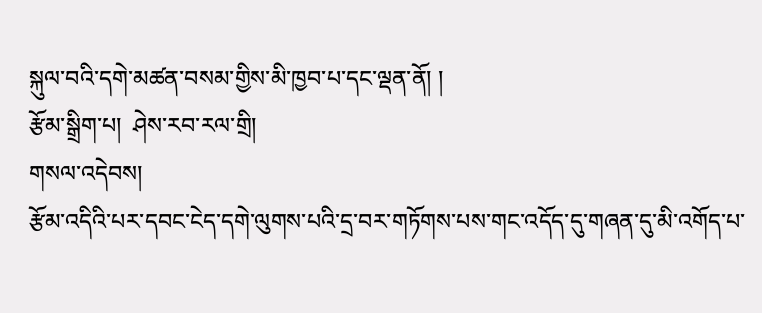སྐུལ་བའི་དགེ་མཚན་བསམ་གྱིས་མི་ཁྱབ་པ་དང་ལྡན་ནོ། །
རྩོམ་སྒྲིག་པ།  ཤེས་རབ་རལ་གྲི།
གསལ་འདེབས།
རྩོམ་འདིའི་པར་དབང་ངེད་དགེ་ལུགས་པའི་དྲ་བར་གཏོགས་པས་གང་འདོད་དུ་གཞན་དུ་མི་འགོད་པ་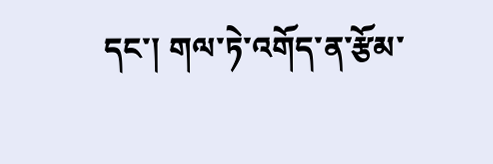དང་། གལ་ཏེ་འགོད་ན་རྩོམ་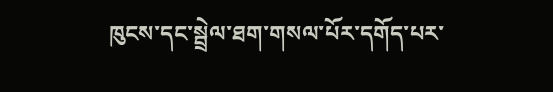ཁུངས་དང་སྦྲེལ་ཐག་གསལ་པོར་དགོད་པར་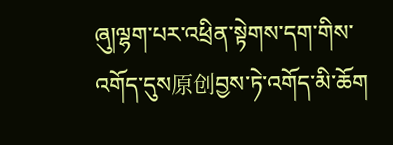ཞུ།ལྷག་པར་འཕྲིན་སྟེགས་དག་གིས་འགོད་དུས原创བྱས་ཏེ་འགོད་མི་ཆོག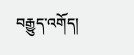བརྒྱུད་འགོད།